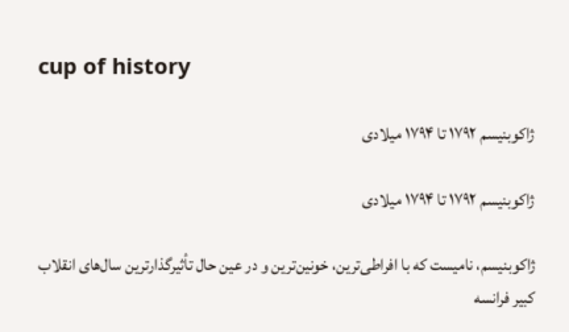cup of history

ژاکوبنیسم ۱۷۹۲ تا ۱۷۹۴ میلادی

ژاکوبنیسم ۱۷۹۲ تا ۱۷۹۴ میلادی

ژاکوبنیسم، نامیست که با افراطی‌ترین، خونین‌ترین و در عین حال تأثیرگذارترین سال‌های انقلاب کبیر فرانسه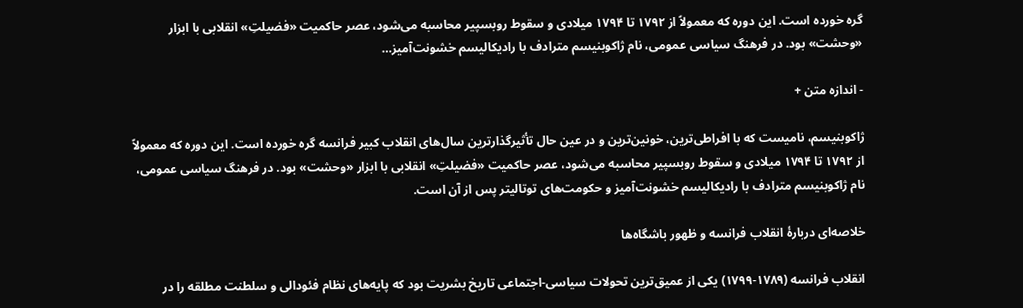گره خورده است. این دوره که معمولاً از ۱۷۹۲ تا ۱۷۹۴ میلادی و سقوط روبسپیر محاسبه می‌شود، عصر حاکمیت «فضیلتِ» انقلابی با ابزار «وحشت» بود. در فرهنگ سیاسی عمومی، نام ژاکوبنیسم مترادف با رادیکالیسم خشونت‌آمیز…

- اندازه متن +

ژاکوبنیسم، نامیست که با افراطی‌ترین، خونین‌ترین و در عین حال تأثیرگذارترین سال‌های انقلاب کبیر فرانسه گره خورده است. این دوره که معمولاً از ۱۷۹۲ تا ۱۷۹۴ میلادی و سقوط روبسپیر محاسبه می‌شود، عصر حاکمیت «فضیلتِ» انقلابی با ابزار «وحشت» بود. در فرهنگ سیاسی عمومی، نام ژاکوبنیسم مترادف با رادیکالیسم خشونت‌آمیز و حکومت‌های توتالیتر پس از آن است.

خلاصه‌ای دربارهٔ انقلاب فرانسه و ظهور باشگاه‌ها

انقلاب فرانسه (۱۷۸۹-۱۷۹۹) یکی از عمیق‌ترین تحولات سیاسی-اجتماعی تاریخ بشریت بود که پایه‌های نظام فئودالی و سلطنت مطلقه را در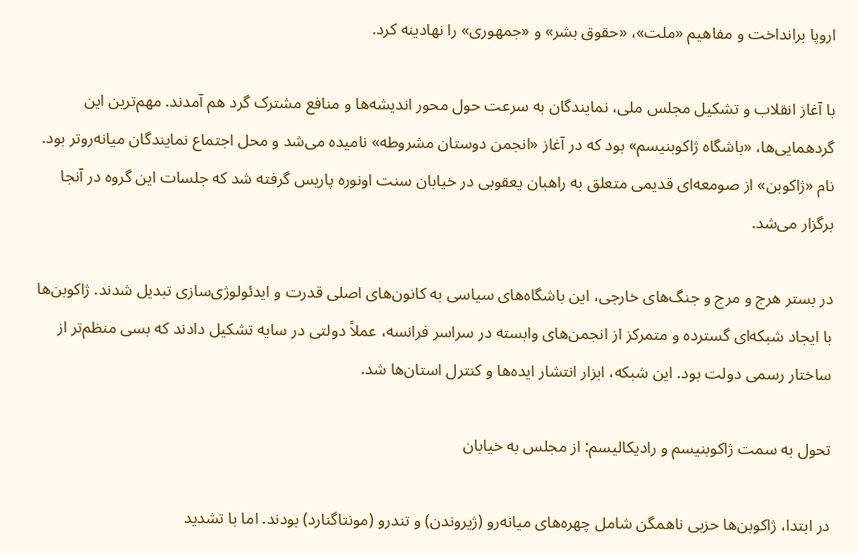اروپا برانداخت و مفاهیم «ملت»، «حقوق بشر» و «جمهوری» را نهادینه کرد.

با آغاز انقلاب و تشکیل مجلس ملی، نمایندگان به سرعت حول محور اندیشه‌ها و منافع مشترک گرد هم آمدند. مهم‌ترین این گردهمایی‌ها، «باشگاه ژاکوبنیسم» بود که در آغاز «انجمن دوستان مشروطه» نامیده می‌شد و محل اجتماع نمایندگان میانه‌روتر بود. نام «ژاکوبن» از صومعه‌ای قدیمی متعلق به راهبان یعقوبی در خیابان سنت اونوره پاریس گرفته شد که جلسات این گروه در آنجا برگزار می‌شد.

در بستر هرج و مرج و جنگ‌های خارجی، این باشگاه‌های سیاسی به کانون‌های اصلی قدرت و ایدئولوژی‌سازی تبدیل شدند. ژاکوبن‌ها با ایجاد شبکه‌ای گسترده و متمرکز از انجمن‌های وابسته در سراسر فرانسه، عملاً دولتی در سایه تشکیل دادند که بسی منظم‌تر از ساختار رسمی دولت بود. این شبکه، ابزار انتشار ایده‌ها و کنترل استان‌ها شد.

تحول به سمت ژاکوبنیسم و رادیکالیسم: از مجلس به خیابان

در ابتدا، ژاکوبن‌ها حزبی ناهمگن شامل چهره‌های میانه‌رو (ژیروندن) و تندرو (مونتاگنارد) بودند. اما با تشدید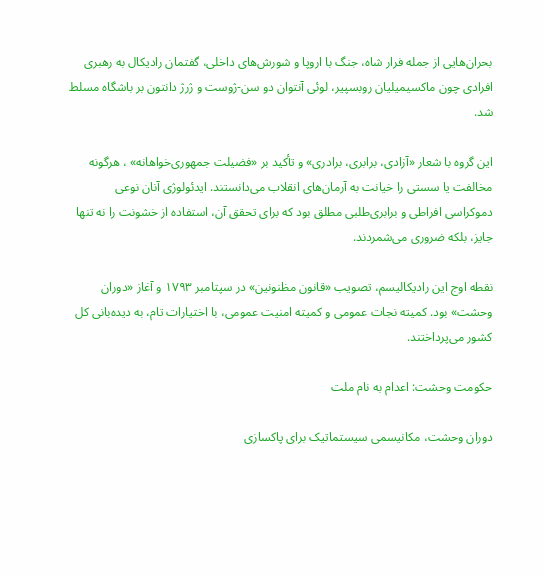بحران‌هایی از جمله فرار شاه، جنگ با اروپا و شورش‌های داخلی، گفتمان رادیکال به رهبری افرادی چون ماکسیمیلیان روبسپیر، لوئی آنتوان دو سن-ژوست و ژرژ دانتون بر باشگاه مسلط شد.

این گروه با شعار «آزادی، برابری، برادری» و تأکید بر «فضیلت جمهوری‌خواهانه» ، هرگونه مخالفت یا سستی را خیانت به آرمان‌های انقلاب می‌دانستند. ایدئولوژی آنان نوعی دموکراسی افراطی و برابری‌طلبی مطلق بود که برای تحقق آن، استفاده از خشونت را نه تنها جایز، بلکه ضروری می‌شمردند.

نقطه اوج این رادیکالیسم، تصویب «قانون مظنونین» در سپتامبر ۱۷۹۳ و آغاز «دوران وحشت» بود. کمیته نجات عمومی و کمیته امنیت عمومی، با اختیارات تام، به دیده‌بانی کل کشور می‌پرداختند.

حکومت وحشت: اعدام به نام ملت

دوران وحشت، مکانیسمی سیستماتیک برای پاکسازی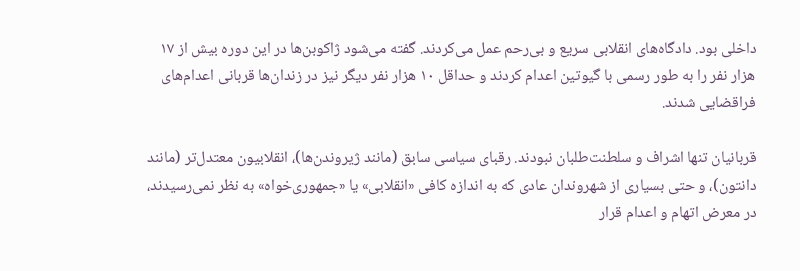داخلی بود. دادگاه‌های انقلابی سریع و بی‌رحم عمل می‌کردند. گفته می‌شود ژاکوبن‌ها در این دوره بیش از ۱۷ هزار نفر را به طور رسمی با گیوتین اعدام کردند و حداقل ۱۰ هزار نفر دیگر نیز در زندان‌ها قربانی اعدام‌های فراقضایی شدند.

قربانیان تنها اشراف و سلطنت‌طلبان نبودند. رقبای سیاسی سابق (مانند ژیروندن‌ها)، انقلابیون معتدل‌تر (مانند دانتون)، و حتی بسیاری از شهروندان عادی که به اندازه کافی «انقلابی» یا «جمهوری‌خواه» به نظر نمی‌رسیدند، در معرض اتهام و اعدام قرار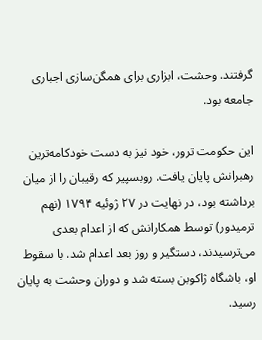گرفتند. وحشت، ابزاری برای همگن‌سازی اجباری جامعه بود.

این حکومت ترور، خود نیز به دست خودکامه‌ترین رهبرانش پایان یافت. روبسپیر که رقیبان را از میان برداشته بود، در نهایت در ۲۷ ژوئیه ۱۷۹۴ (نهم ترمیدور) توسط همکارانش که از اعدام بعدی می‌ترسیدند، دستگیر و روز بعد اعدام شد. با سقوط او، باشگاه ژاکوبن بسته شد و دوران وحشت به پایان رسید.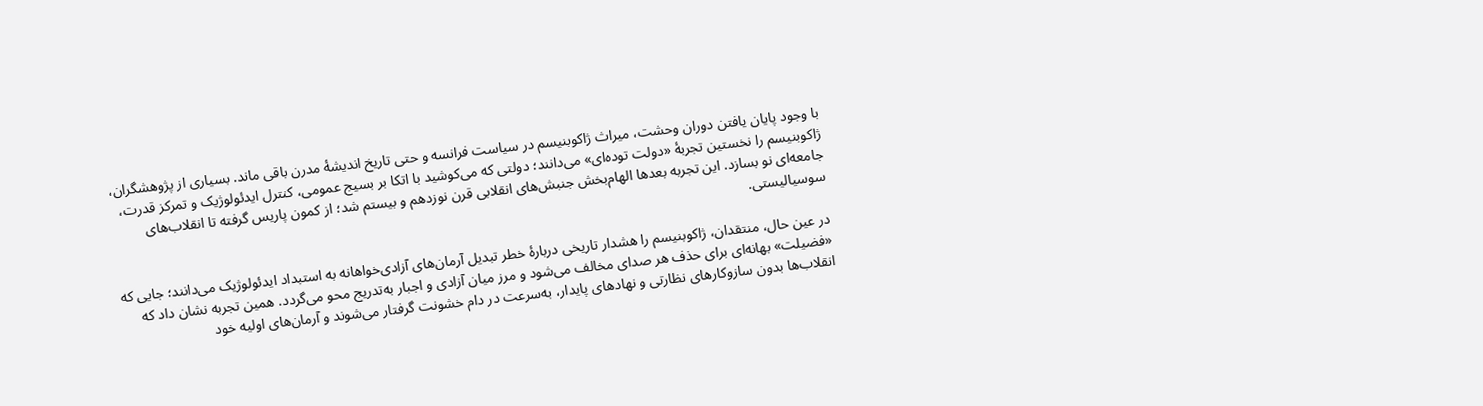با وجود پایان یافتن دوران وحشت، میراث ژاکوبنیسم در سیاست فرانسه و حتی تاریخ اندیشهٔ مدرن باقی ماند. بسیاری از پژوهشگران، ژاکوبنیسم را نخستین تجربهٔ «دولت توده‌ای» می‌دانند؛ دولتی که می‌کوشید با اتکا بر بسیج عمومی، کنترل ایدئولوژیک و تمرکز قدرت، جامعه‌ای نو بسازد. این تجربه بعدها الهام‌بخش جنبش‌های انقلابی قرن نوزدهم و بیستم شد؛ از کمون پاریس گرفته تا انقلاب‌های سوسیالیستی.

در عین حال، منتقدان، ژاکوبنیسم را هشدار تاریخی دربارهٔ خطر تبدیل آرمان‌های آزادی‌خواهانه به استبداد ایدئولوژیک می‌دانند؛ جایی که «فضیلت» بهانه‌ای برای حذف هر صدای مخالف می‌شود و مرز میان آزادی و اجبار به‌تدریج محو می‌گردد. همین تجربه نشان داد که انقلاب‌ها بدون سازوکارهای نظارتی و نهادهای پایدار، به‌سرعت در دام خشونت گرفتار می‌شوند و آرمان‌های اولیه خود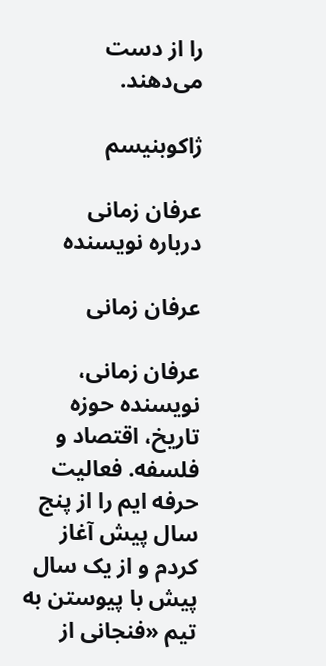را از دست می‌دهند.

ژاکوبنیسم

عرفان زمانی
درباره نویسنده

عرفان زمانی

عرفان زمانی، نویسنده حوزه تاریخ، اقتصاد و فلسفه. فعالیت حرفه ایم را از پنج سال پیش آغاز کردم و از یک سال پیش با پیوستن به تیم «فنجانی از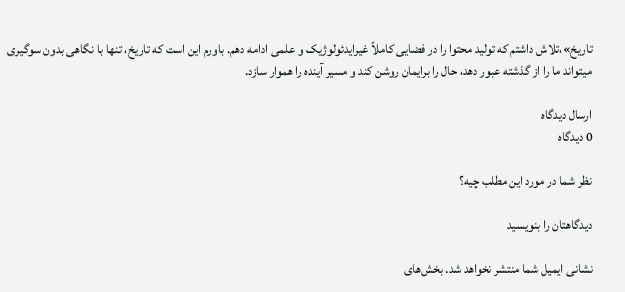تاریخ»،تلاش داشتم که تولید محتوا را در فضایی کاملاً غیرایدئولوژیک و علمی ادامه دهم. باورم این است که تاریخ، تنها با نگاهی بدون سوگیری میتواند ما را از گذشته عبور دهد، حال را برایمان روشن کند و مسیر آینده را هموار سازد.

ارسال دیدگاه
0 دیدگاه

نظر شما در مورد این مطلب چیه؟

دیدگاهتان را بنویسید

نشانی ایمیل شما منتشر نخواهد شد. بخش‌های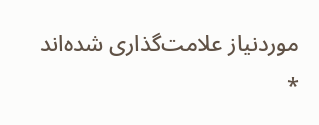موردنیاز علامت‌گذاری شده‌اند *